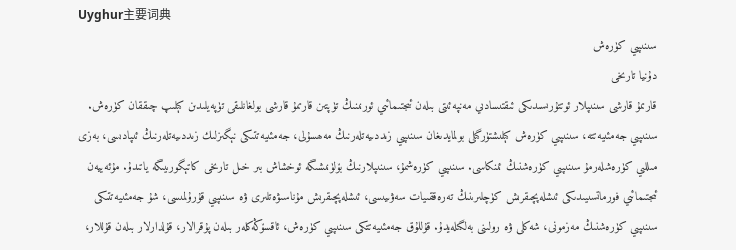Uyghur主要词典
سىنىپىي كۈرەش
دۇنيا تارىخى
قارىمۇ قارشى سىنىپلار ئوتتۇرىسىدىكى ئىقتىسادىي مەنپەئىتى بىلەن ئىجتىمائىي ئورنىنىڭ تۈپتىن قارىمۇ قارشى بولغانلىقى تۈپەيلىدىن كېلىپ چىققان كۈرەش. سىنىپىي جەمئىيەتتە، سىنىپىي كۈرەش كېلىشتۈرگىلى بولمايدىغان سىنىپىي زىددىيەتلەرنىڭ مەھسۇلى، جەمئىيەتتىكى نېگىزلىك زىددىيەتلەرنىڭ ئىپادىسى، بەزى مىللىي كۈرەشلەرمۇ سىنىپىي كۈرەشنىڭ ئىنكاسى. سىنىپىي كۈرەشمۇ، سىنىپلارنىڭ بۆلۈنىشىگە ئوخشاش بىر خىل تارىخى كاتېگورىيىگە ياتىدۇ. مۇئەييەن ئىجتىمائىي فورماتسىيىدىكى ئىشلەپچىقرىش كۈچلىرىنىڭ تەرەققىيات سەۋىيىسى، ئىشلەپچىقرىش مۇناسىۋەتلىرى ۋە سىنىپىي قۇرۇلمىسى، شۇ جەمئىيەتتىكى سىنىپىي كۈرەشنىڭ مەزمونى، شەكلى ۋە رولىنى بەلگىلەيدۇ. قۇللۇق جەمئىيەتتكى سىنىپىي كۈرەش، ئاقسۆڭەكلەر بىلەن پۇقرالار، قۇلدارلار بىلەن قۇللار،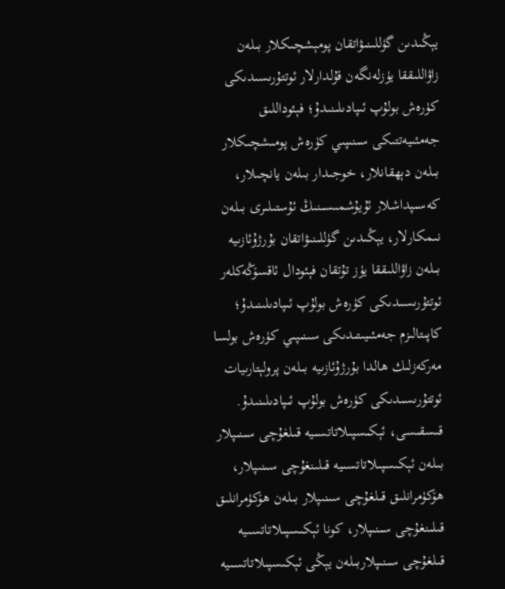يېڭىدىن گۈللىنىۋاتقان پومېشچىكلار بىلەن زاۋاللىققا يۈزلەنگەن قۇلدارلار ئوتتۇرىسىدىكى كۈرەش بولۇپ ئىپادىلىنىدۇ؛ فېئوداللىق جەمئىيەتتىكى سىنىپىي كۈرەش پومىشچىكلار بىلەن دېھقانلار، خوجىدار بىلەن يانچىلار، كەسىپداشلار ئۇيۇشمىسىنىڭ ئۇستىلىرى بىلەن نىمكارلار، يېڭىدىن گۈللىنىۋاتقان بۇرژۇئازىيە بىلەن زاۋاللىققا يۈز تۇتقان فېئودال ئاقسۆڭەكلەر ئوتتۇرىسىدىكى كۈرەش بولۇپ ئىپادىلىنىدۇ؛ كاپىتالىزم جەمئىيىتىدىكى سىنىپىي كۈرەش بولسا مەركەزلىك ھالدا بۇرژۇئازىيە بىلەن پرولېتارىيات ئوتتۇرىسىدىكى كۈرەش بولۇپ ئىپادىلىنىدۇ. قىسقىسى، ئېكىسپىلاتاتسىيە قىلغۇچى سىنىپلار بىلەن ئېكىسپىلاتاتسىيە قىلىنغۇچى سىنىپلار، ھۆكۈمرانلىق قىلغۇچى سىنىپلار بىلەن ھۆكۈمرانلىق قىلىنغۇچى سىنىپلار، كونا ئېكىسپىلاتاتسىيە قىلغۇچى سىنىپلاربىلەن يېڭى ئېكىسپىلاتاتسىيە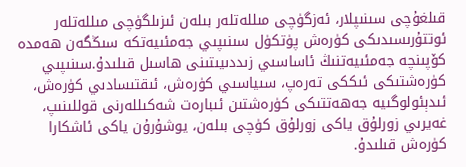قىلغۇچى سىنىپلار، ئەزگۈچى مىللەتلەر بىلەن ئىزىلگۈچى مىللەتلەر ئوتتۇرىسىدىكى كۈرەش پۈتكۈل سىنىپىي جەمئىيەتكە سىڭگەن ھەمدە كۆپىنچە جەمئىيەتنىڭ ئاساسىي زىددىيىتىنى ھاسىل قىلىدۇ.سىنىپىي كۈرەشتىكى ئىككى تەرەپ، سىياسىي كۈرەش، ئىقتىسادىي كۈرەش، ئىدېئولوگىيە جەھەتتىكى كۈرەشتىن ئىبارەت شەكىللەرنى قوللىنىپ، غەيرىي زورلۇق ياكى زورلۇق كۈچى بىلەن، يوشۇرۇن ياكى ئاشكارا كۈرەش قىلىدۇ.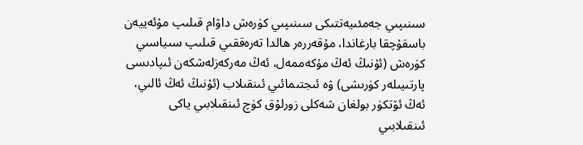سىنىپىي جەمئىيەتتىكى سىنىپىي كۈرەش داۋام قىلىپ مۇئەييەن باسقۇچقا بارغاندا، مۇقەررەر ھالدا تەرەققىي قىلىپ سىياسىي كۈرەش (ئۇنىڭ ئەڭ مۇكەممەل، ئەڭ مەركەزلەشكەن ئىپادىسى پارتىيىلەر كۈرىشى) ۋە ئىجتىمائىي ئىنقىلاب (ئۇنىڭ ئەڭ ئالىي، ئەڭ ئۆتكۈر بولغان شەكلى زورلۇق كۈچ ئىنقىلابىي ياكى ئىنقىلابىي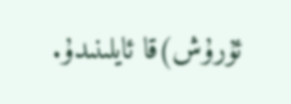ئۇرۇش)قا ئايلىنىدۇ.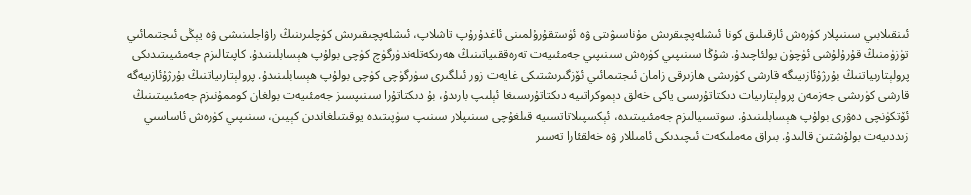ئىنقىلابىي سىنىپلار كۈرەش ئارقىلىق كونا ئىشلەپچىقرىش مۇناسىۋىتى ۋە ئۈستقۇرۇلمىنى ئاغدۇرۇپ تاشلاپ، ئىشلەپچىقىرىش كۈچلىرىنىڭ راۋاجلىنىشى ۋە يېڭى ئىجتىمائىي تۈزۈمنىڭ قۇرۇلۇشى ئۈچۈن يولئاچىدۇ. شۇڭا سىنىپىي كۈرەش سىنىپىي جەمئىيەت تەرەققىياتىنىڭ ھەرىكەتلەندۈرگۈچ كۈچى بولۇپ ھېسابلىنىدۇ. كاپىتالىزم جەمئىيىتىدىكى پرولېتارىياتنىڭ بۇرژۇئازىيىگە قارشى كۈرىشى ھازىرقى زامان ئىجتىمائىي ئۆزگىرىشتىكى غايەت زور ئىلگىرى سۈرگۈچى كۈچى بولۇپ ھېسابلىنىدۇ. پرولېتارىياتنىڭ بۇرژۇئازىيەگە قارشى كۈرىشى جەزمەن پرولېتارىيات دىكتاتۇرىسى ياكى خەلق دېموكراتىيە دىكتاتۇرىسىغا ئېلىپ بارىدۇ، بۇ دىكتاتۇرا سىنىپسىز جەمئىيەت بولغان كوممۇنىزم جەمئىيىتىنىڭ ئۆتكۈنچى دەۋرى بولۇپ ھېسابلىنىدۇ. سوتسىيالىزم جەمئىيىتىدە، ئېكسپىلاتاتسىيە قىلغۇچى سىنىپلار سىنىپ سۈپىتىدە يوقىتىلغاندىن كېيىن، سىنىپىي كۈرەش ئاساسىي زىددىيەت بولۇشتىن قالىدۇ. بىراق مەملىكەت ئىچىدىكى ئامىللار ۋە خەلقئارا تەسىر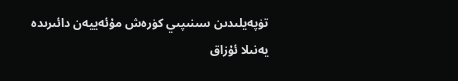تۈپەيلىدىن سىنىپىي كۈرەش مۇئەييەن دائىرىدە يەنىلا ئۇزاق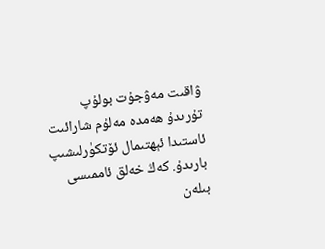ۋاقىت مەۋجۇت بولۇپ تۇرىدۇ ھەمدە مەلۇم شارائىت ئاستىدا ئېھتىمال ئۆتكۈرلىشىپ بارىدۇ. كەڭ خەلق ئاممىسى بىلەن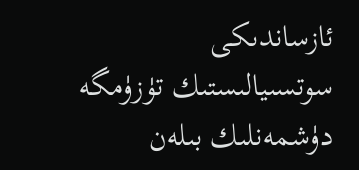ئازساندىكى سوتسىيالىستىك تۈزۈمگە دۈشمەنلىك بىلەن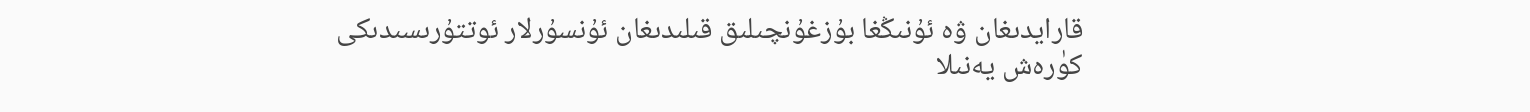قارايدىغان ۋە ئۇنىڭغا بۇزغۇنچىلىق قىلىدىغان ئۇنسۇرلار ئوتتۇرىسىدىكى كۈرەش يەنىلا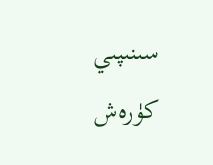سىنىپىي كۈرەش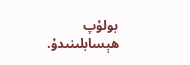بولۇپ ھېسابلىنىدۇ.